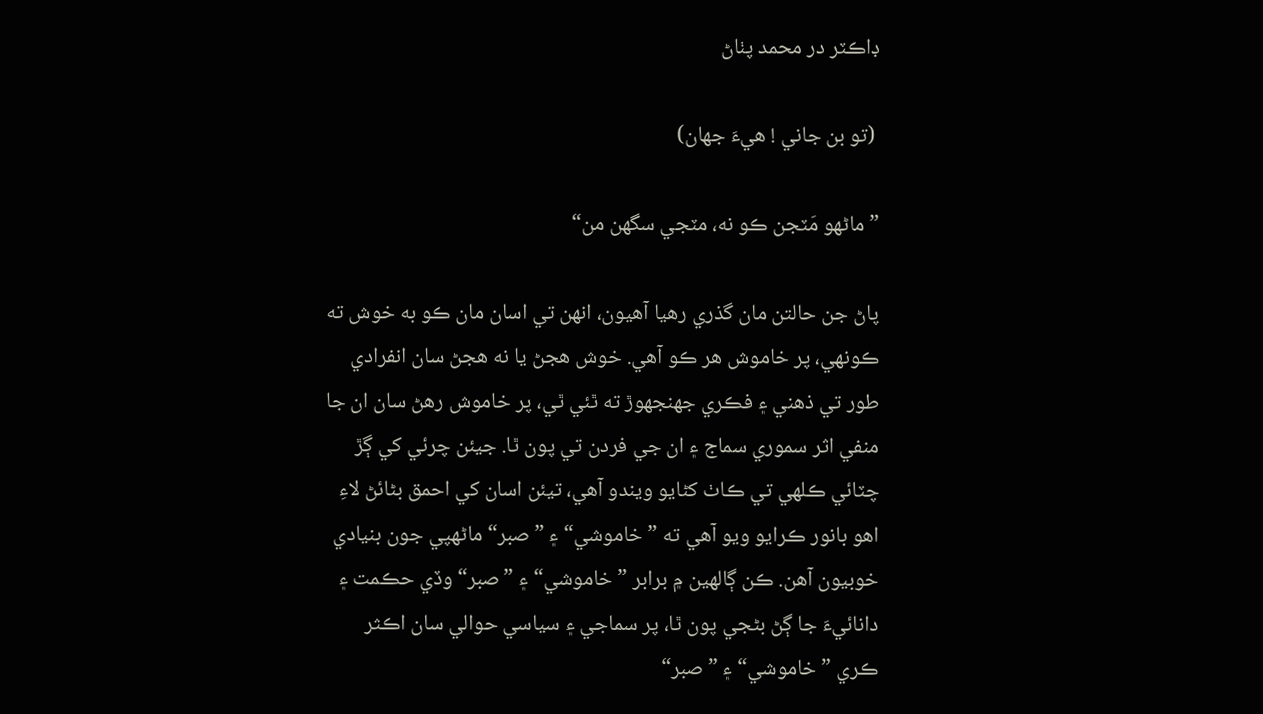ڊاڪٽر در محمد پٺاڻ

 (تو بن جاني ! هيءَ جهان)

”ماڻهو مَٽجن ڪو نه، مٽجي سگهن من“

پاڻ جن حالتن مان گذري رهيا آهيون، انهن تي اسان مان ڪو به خوش ته ڪونهي، پر خاموش هر ڪو آهي. خوش هجڻ يا نه هجڻ سان انفرادي طور تي ذهني ۽ فڪري جهنجهوڙ ته ٿئي ٿي، پر خاموش رهڻ سان ان جا منفي اثر سموري سماج ۽ ان جي فردن تي پون ٿا. جيئن چرئي کي ڳڙ چٽائي ڪلهي تي ڪاٺ کڻايو ويندو آهي، تيئن اسان کي احمق بڻائڻ لاءِ اهو بانور ڪرايو ويو آهي ته ”خاموشي“ ۽ ”صبر“ ماڻهپي جون بنيادي خوبيون آهن. ڪن ڳالهين ۾ برابر ”خاموشي“ ۽ ”صبر“ وڏي حڪمت ۽ دانائيءَ جا ڳڻ بڻجي پون ٿا، پر سماجي ۽ سياسي حوالي سان اڪثر ڪري ”خاموشي“ ۽ ”صبر“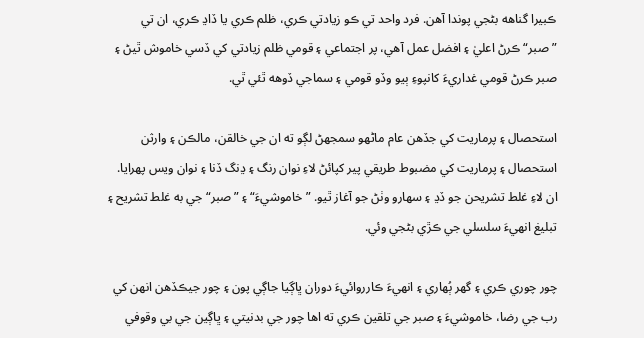ڪبيرا گناهه بڻجي پوندا آهن. فرد واحد تي ڪو زيادتي ڪري، ظلم ڪري يا ڏاڍ ڪري، ان تي ”صبر“ڪرڻ اعليٰ ۽ افضل عمل آهي، پر اجتماعي ۽ قومي ظلم زيادتي کي ڏسي خاموش ٿيڻ ۽ صبر ڪرڻ قومي غداريءَ کانپوءِ ٻيو وڏو قومي ۽ سماجي ڏوهه ٿئي ٿي.

استحصال ۽ پرماريت کي جڏهن عام ماڻهو سمجهڻ لڳو ته ان جي خالقن، مالڪن ۽ وارثن استحصال ۽ پرماريت کي مضبوط طريقي پير کپائڻ لاءِ نوان رنگ ۽ ڍنگ ڏنا ۽ نوان ويس پهرايا. ان لاءِ غلط تشريحن جو ڏڍ ۽ سهارو وٺڻ جو آغاز ٿيو. ”خاموشيءَ“ ۽ ”صبر“ جي به غلط تشريح ۽ تبليغ انهيءَ سلسلي جي ڪڙي بڻجي وئي.

چور چوري ڪري ۽ گهر ٻُهاري ۽ انهيءَ ڪارروائيءَ دوران ڀاڳيا جاڳي پون ۽ چور جيڪڏهن انهن کي رب جي رضا، خاموشيءَ ۽ صبر جي تلقين ڪري ته اها چور جي بدنيتي ۽ ڀاڳين جي بي وقوفي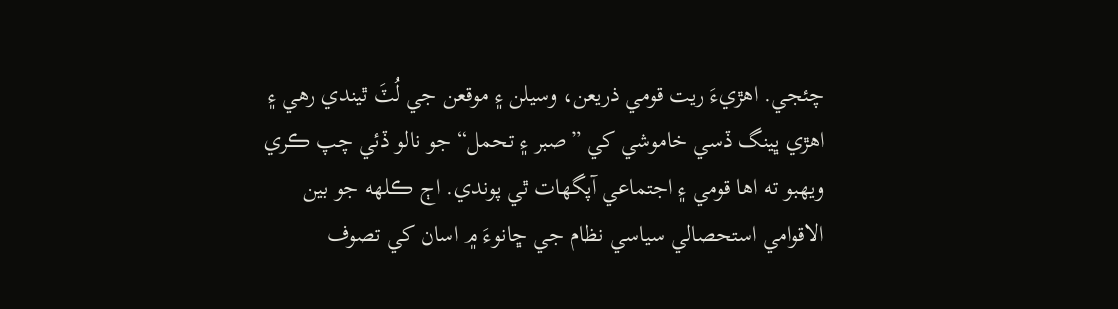چئجي. اهڙيءَ ريت قومي ذريعن، وسيلن ۽ موقعن جي لُٽَ ٿيندي رهي ۽ اهڙي ڀينگ ڏسي خاموشي کي ”صبر ۽ تحمل“ جو نالو ڏئي چپ ڪري ويهبو ته اها قومي ۽ اجتماعي آپگهات ٿي پوندي. اڄ ڪلهه جو بين الاقوامي استحصالي سياسي نظام جي ڇانوءَ ۾ اسان کي تصوف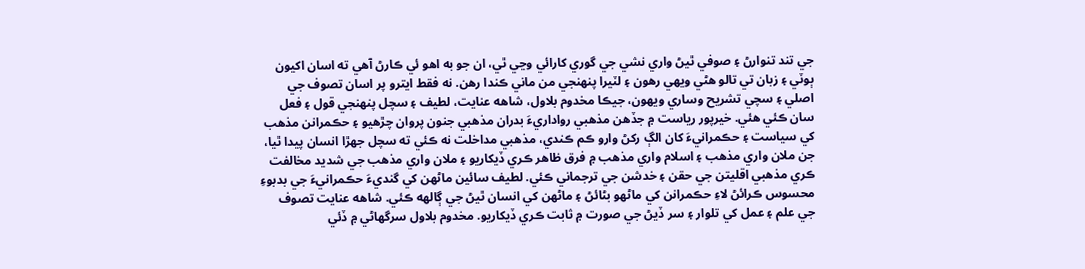جي تند تنوارڻ ۽ صوفي ٿيڻ واري نشي جي گوري کارائي وڃي ٿي، ان جو به اهو ئي ڪارڻ آهي ته اسان اکيون ٻوٽي ۽ زبان تي تالو هڻي ويهي رهون ۽ لٽيرا پنهنجي من ماني ڪندا رهن. نه فقط ايترو پر اسان تصوف جي اصلي ۽ سچي تشريح وساري ويهون، جيڪا مخدوم بلاول، شاهه عنايت، لطيف ۽ سچل پنهنجي قول ۽ فعل سان ڪئي هئي. خيرپور رياست ۾ جڏهن مذهبي رواداريءَ بدران مذهبي جنون پروان چڙهيو ۽ حڪمرانن مذهب کي سياست ۽ حڪمرانيءَ کان الڳ رکڻ وارو ڪم ڪندي، مذهبي مداخلت نه ڪئي ته سچل جهڙا انسان پيدا ٿيا، جن ملان واري مذهب ۽ اسلام واري مذهب ۾ فرق ظاهر ڪري ڏيکاريو ۽ ملان واري مذهب جي شديد مخالفت ڪري مذهبي اقليتن جي حقن ۽ خدشن جي ترجماني ڪئي. لطيف سائين ماڻهن کي گنديءَ حڪمرانيءَ جي بدبوءِ محسوس ڪرائڻ لاءِ حڪمرانن کي ماڻهو بڻائڻ ۽ ماڻهن کي انسان ٿيڻ جي ڳالهه ڪئي. شاهه عنايت تصوف جي علم ۽ عمل کي تلوار ۽ سر ڏيڻ جي صورت ۾ ثابت ڪري ڏيکاريو. مخدوم بلاول سرگهاڻي ۾ ڏئي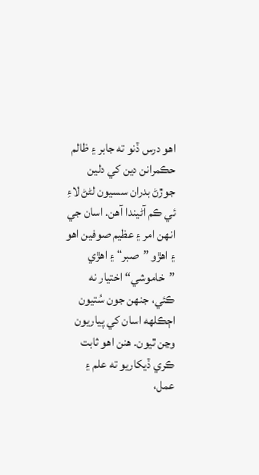اهو درس ڏنو ته جابر ۽ ظالم حڪمرانن دين کي دلين جوڙڻ بدران سسيون لڻڻ لاءِ ئي ڪم آڻيندا آهن. اسان جي انهن امر ۽ عظيم صوفين اهو ۽ اهڙو ”صبر“ ۽ اهڙي ”خاموشي“ اختيار نه ڪئي، جنهن جون سُتيون اڄڪلهه اسان کي پياريون وڃن ٿيون. هنن اهو ثابت ڪري ڏيکاريو ته علم ۽ عمل،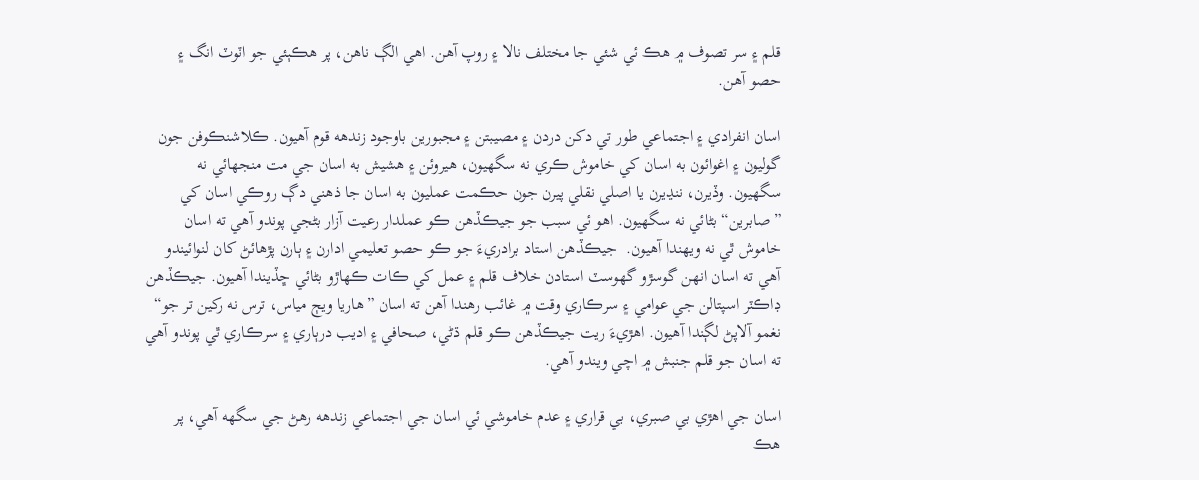قلم ۽ سر تصوف ۾ هڪ ئي شئي جا مختلف نالا ۽ روپ آهن. اهي الڳ ناهن، پر هڪٻئي جو اٽوٽ انگ ۽ حصو آهن.

اسان انفرادي ۽ اجتماعي طور تي دکن دردن ۽ مصيبتن ۽ مجبورين باوجود زندهه قوم آهيون. ڪلاشنڪوفن جون گوليون ۽ اغوائون به اسان کي خاموش ڪري نه سگهيون، هيروئن ۽ هشيش به اسان جي مت منجهائي نه سگهيون. وڏيرن، ننڍيرن يا اصلي نقلي پيرن جون حڪمت عمليون به اسان جا ذهني دڳ روڪي اسان کي ”صابرين“ بڻائي نه سگهيون. اهو ئي سبب جو جيڪڏهن ڪو عملدار رعيت آزار بڻجي پوندو آهي ته اسان خاموش ٿي نه ويهندا آهيون.  جيڪڏهن استاد برادريءَ جو ڪو حصو تعليمي ادارن ۽ ٻارن پڙهائڻ کان لنوائيندو آهي ته اسان انهن گوسڙو گهوسٽ استادن خلاف قلم ۽ عمل کي ڪات ڪهاڙو بڻائي ڇڏيندا آهيون. جيڪڏهن ڊاڪٽر اسپتالن جي عوامي ۽ سرڪاري وقت ۾ غائب رهندا آهن ته اسان ”هاريا ويڄ مياس، ترس نه رکين تر جو“ نغمو آلاپڻ لڳندا آهيون. اهڙيءَ ريت جيڪڏهن ڪو قلم ڌڻي، صحافي ۽ اديب درٻاري ۽ سرڪاري ٿي پوندو آهي ته اسان جو قلم جنبش ۾ اچي ويندو آهي.

اسان جي اهڙي بي صبري، بي قراري ۽ عدم خاموشي ئي اسان جي اجتماعي زندهه رهڻ جي سگهه آهي، پر هڪ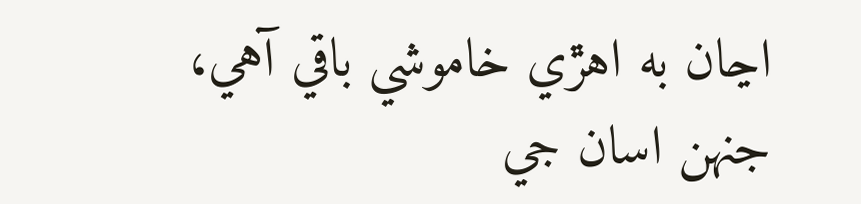اڃان به اهڙي خاموشي باقي آهي، جنهن اسان جي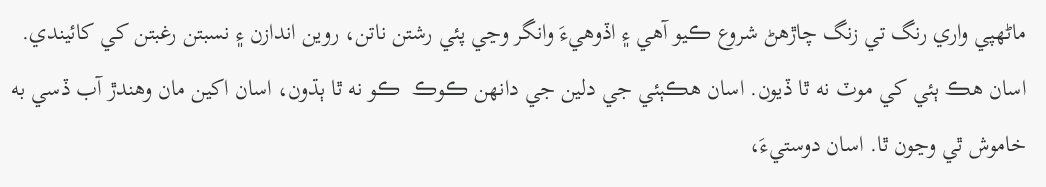ماڻهپي واري رنگ تي زنگ چاڙهڻ شروع ڪيو آهي ۽ اڏوهيءَ وانگر وڃي پئي رشتن ناتن، روين اندازن ۽ نسبتن رغبتن کي کائيندي. اسان هڪ ٻئي کي موٽ نه ٿا ڏيون. اسان هڪٻئي جي دلين جي دانهن ڪوڪ  ڪو نه ٿا ٻڌون، اسان اکين مان وهندڙ آب ڏسي به خاموش ٿي وڃون ٿا. اسان دوستيءَ،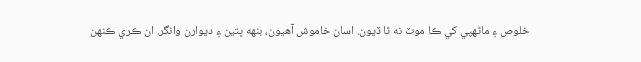خلوص ۽ ماڻهپي کي ڪا موٽ نه ٿا ڏيون. اسان خاموش آهيون، بنهه ڀتين ۽ ديوارن وانگر. ان ڪري ڪنهن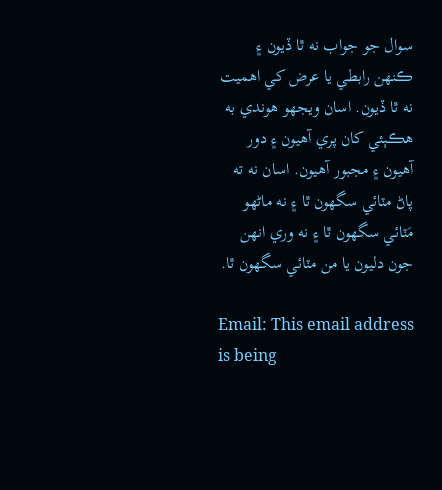سوال جو جواب نه ٿا ڏيون ۽ ڪنهن رابطي يا عرض کي اهميت نه ٿا ڏيون. اسان ويجهو هوندي به هڪٻئي کان پري آهيون ۽ دور آهيون ۽ مجبور آهيون. اسان نه ته پاڻ مٽائي سگهون ٿا ۽ نه ماڻهو مَٽائي سگهون ٿا ۽ نه وري انهن جون دليون يا من مٽائي سگهون ٿا.

Email: This email address is being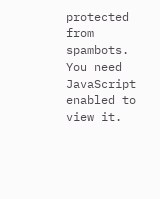protected from spambots. You need JavaScript enabled to view it.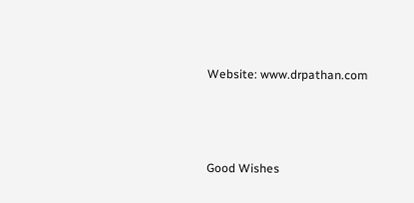Website: www.drpathan.com



Good Wishes